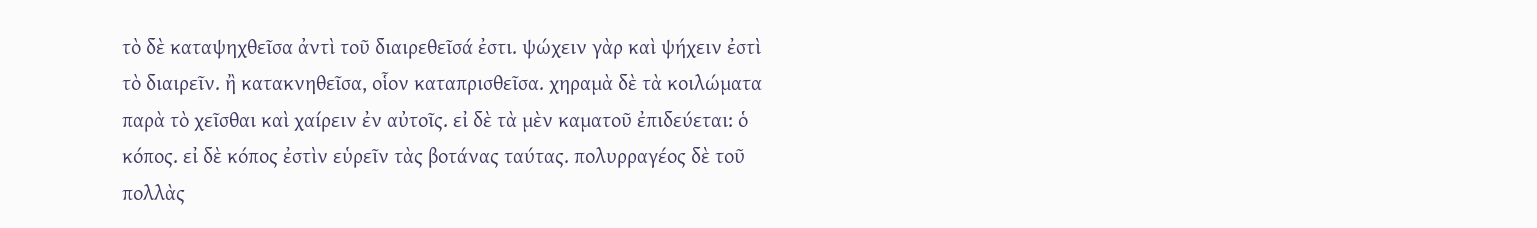τὸ δὲ καταψηχθεῖσα ἀντὶ τοῦ διαιρεθεῖσά ἐστι. ψώχειν γὰρ καὶ ψήχειν ἐστὶ τὸ διαιρεῖν. ἢ κατακνηθεῖσα, οἷον καταπρισθεῖσα. χηραμὰ δὲ τὰ κοιλώματα παρὰ τὸ χεῖσθαι καὶ χαίρειν ἐν αὐτοῖς. εἰ δὲ τὰ μὲν καματοῦ ἐπιδεύεται: ὁ κόπος. εἰ δὲ κόπος ἐστὶν εὑρεῖν τὰς βοτάνας ταύτας. πολυρραγέος δὲ τοῦ πολλὰς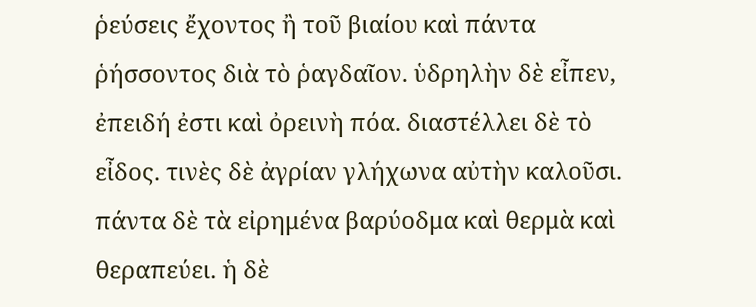ῥεύσεις ἔχοντος ἢ τοῦ βιαίου καὶ πάντα ῥήσσοντος διὰ τὸ ῥαγδαῖον. ὑδρηλὴν δὲ εἶπεν, ἐπειδή ἐστι καὶ ὀρεινὴ πόα. διαστέλλει δὲ τὸ εἶδος. τινὲς δὲ ἀγρίαν γλήχωνα αὐτὴν καλοῦσι. πάντα δὲ τὰ εἰρημένα βαρύοδμα καὶ θερμὰ καὶ θεραπεύει. ἡ δὲ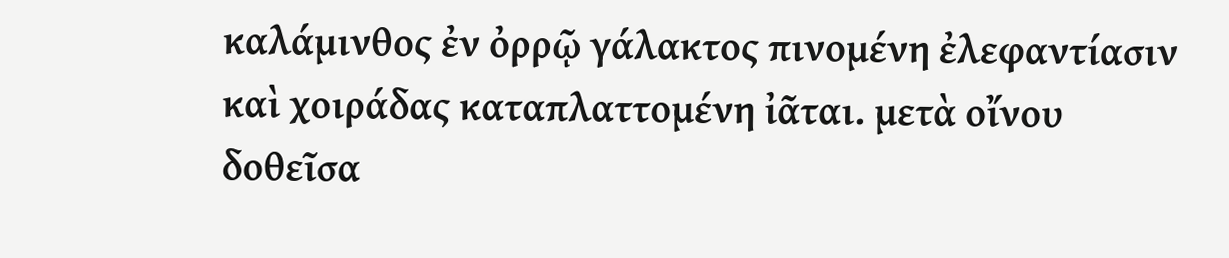καλάμινθος ἐν ὀρρῷ γάλακτος πινομένη ἐλεφαντίασιν καὶ χοιράδας καταπλαττομένη ἰᾶται. μετὰ οἴνου δοθεῖσα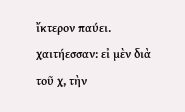ἴκτερον παύει. χαιτήεσσαν: εἰ μὲν διὰ τοῦ χ, τὴν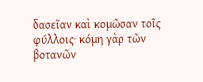δασεῖαν καὶ κομῶσαν τοῖς φύλλοις· κόμη γὰρ τῶν βοτανῶν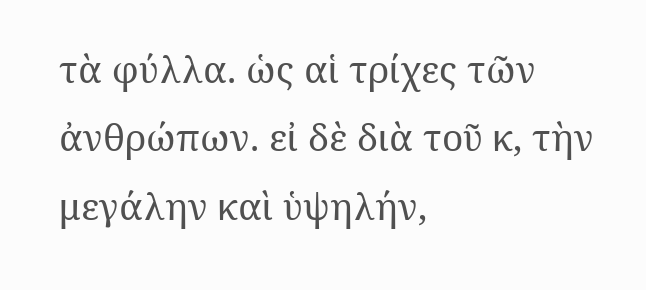τὰ φύλλα. ὡς αἱ τρίχες τῶν ἀνθρώπων. εἰ δὲ διὰ τοῦ κ, τὴν μεγάλην καὶ ὑψηλήν,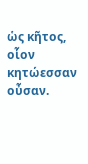ὡς κῆτος, οἷον κητώεσσαν οὖσαν.